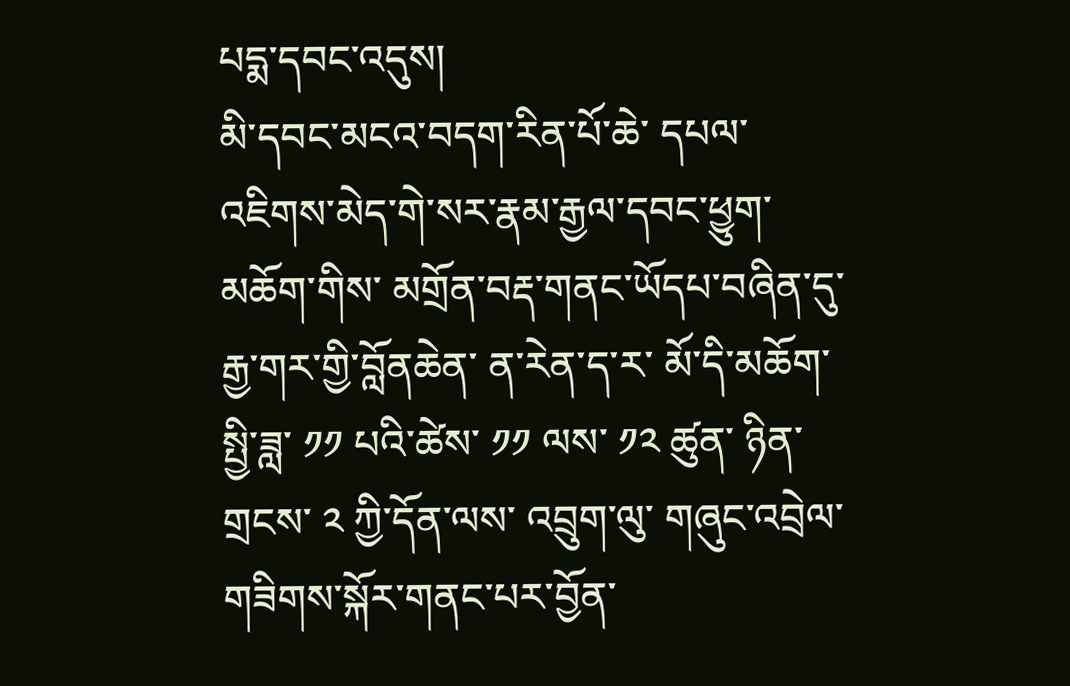པདྨ་དབང་འདུས།
མི་དབང་མངའ་བདག་རིན་པོ་ཆེ་ དཔལ་འཇིགས་མེད་གེ་སར་རྣམ་རྒྱལ་དབང་ཕྱུག་མཆོག་གིས་ མགྲོན་བརྡ་གནང་ཡོདཔ་བཞིན་དུ་ རྒྱ་གར་གྱི་བློནཆེན་ ན་རེན་ད་ར་ མོ་དི་མཆོག་ སྤྱི་ཟླ་ ༡༡ པའི་ཚེས་ ༡༡ ལས་ ༡༢ ཚུན་ ཉིན་གྲངས་ ༢ ཀྱི་དོན་ལས་ འབྲུག་ལུ་ གཞུང་འབྲེལ་གཟིགས་སྐོར་གནང་པར་བྱོན་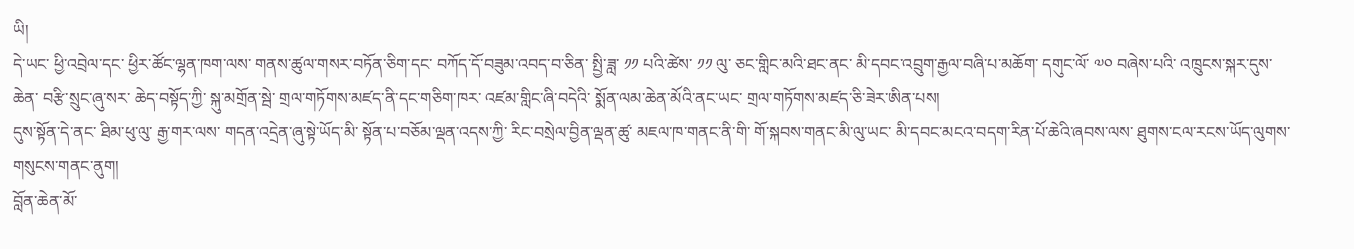ཡི།
དེ་ཡང་ ཕྱི་འབྲེལ་དང་ ཕྱིར་ཚོང་ལྷན་ཁག་ལས་ གནས་ཚུལ་གསར་བཏོན་ཅིག་དང་ བཀོད་དོ་བཟུམ་འབད་བ་ཅིན་ སྤྱི་ཟླ་ ༡༡ པའི་ཚེས་ ༡༡ ལུ་ ཅང་གླིང་མའི་ཐང་ནང་ མི་དབང་འབྲུག་རྒྱལ་བཞི་པ་མཆོག་ དགུང་ལོ་ ༧༠ བཞེས་པའི་ འཁྲུངས་སྐར་དུས་ཆེན་ བརྩི་སྲུང་ཞུ་སར་ ཆེད་བསྟོད་ཀྱི་ སྐུ་མགྲོན་སྦེ་ གྲལ་གཏོགས་མཛད་ནི་དང་གཅིག་ཁར་ འཛམ་གླིང་ཞི་བདེའི་ སྨོན་ལམ་ཆེན་མོའི་ནང་ཡང་ གྲལ་གཏོགས་མཛད་ཅི་ཟེར་ཨིན་པས།
དུས་སྟོན་དེ་ནང་ ཐིམ་ཕུ་ལུ་ རྒྱ་གར་ལས་ གདན་འདྲེན་ཞུ་སྟེ་ཡོད་མི་ སྟོན་པ་བཅོམ་ལྡན་འདས་ཀྱི་ རིང་བསྲེལ་བྱིན་ལྡན་ཚུ་ མཇལ་ཁ་གནང་ནི་གི་ གོ་སྐབས་གནང་མི་ལུ་ཡང་ མི་དབང་མངའ་བདག་རིན་པོ་ཆེའི་ཞབས་ལས་ ཐུགས་ངལ་རངས་ཡོད་ལུགས་ གསུངས་གནང་ནུག།
བློན་ཆེན་མོ་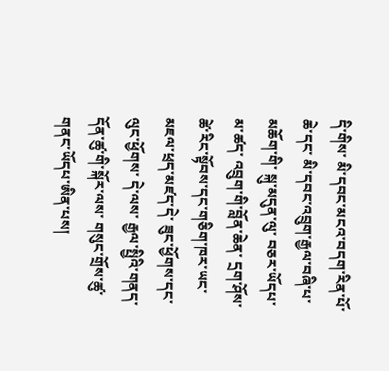དི་གིས་ མི་དབང་མངའ་བདག་རིན་པོ་ཆེ་དང་ མི་དབང་འབྲུག་རྒྱལ་བཞི་པ་མཆོག་གི་ སྐུ་མདུན་ལུ་ བཅར་ཡོདཔ་མ་ཚད་ འབྲུག་གི་བློན་ཆེན་ དྲག་ཤོས་ཚེ་རིང་སྟོབས་དང་གཅིག་ཁར་ཡང་ མཇལ་ཕྲད་མཛད་དེ་ ཟུང་ཕྱོགས་དང་ ལུང་ཕྱོགས་ དེ་ལས་ རྒྱལ་སྤྱིའི་གནད་དོན་ཚུ་གི་སྐོར་ལས་ གསུང་གྲོས་ཚུ་ གནང་ཡོདཔ་ཨིན་པས།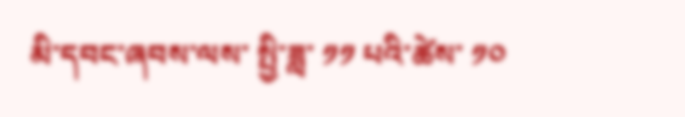མི་དབང་ཞབས་ལས་ སྤྱི་ཟླ་ ༡༡ པའི་ཚེས་ ༡༠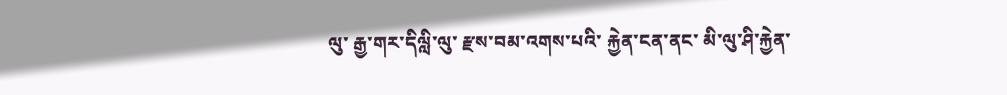ལུ་ རྒྱ་གར་དིལླི་ལུ་ རྫས་བམ་འགས་པའི་ རྐྱེན་ངན་ནང་ མི་ལུ་ཤི་རྐྱེན་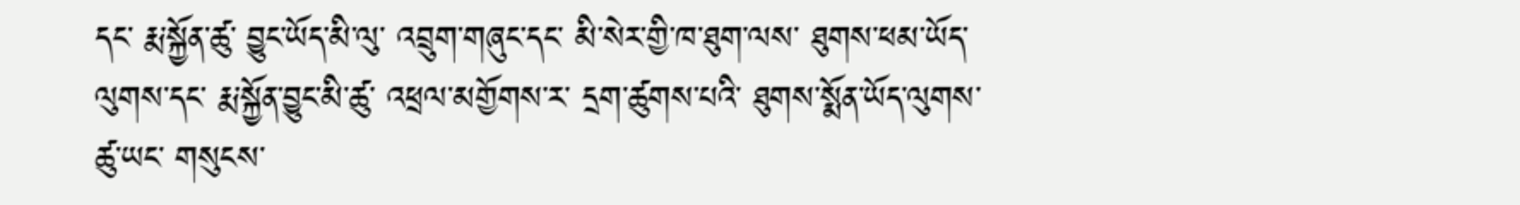དང་ རྨ་སྐྱོན་ཚུ་ བྱུང་ཡོད་མི་ལུ་ འབྲུག་གཞུང་དང་ མི་སེར་གྱི་ཁ་ཐུག་ལས་ ཐུགས་ཕམ་ཡོད་ལུགས་དང་ རྨ་སྐྱོན་བྱུང་མི་ཚུ་ འཕྲལ་མགྱོགས་ར་ དྲག་ཚུགས་པའི་ ཐུགས་སྨོན་ཡོད་ལུགས་ཚུ་ཡང་ གསུངས་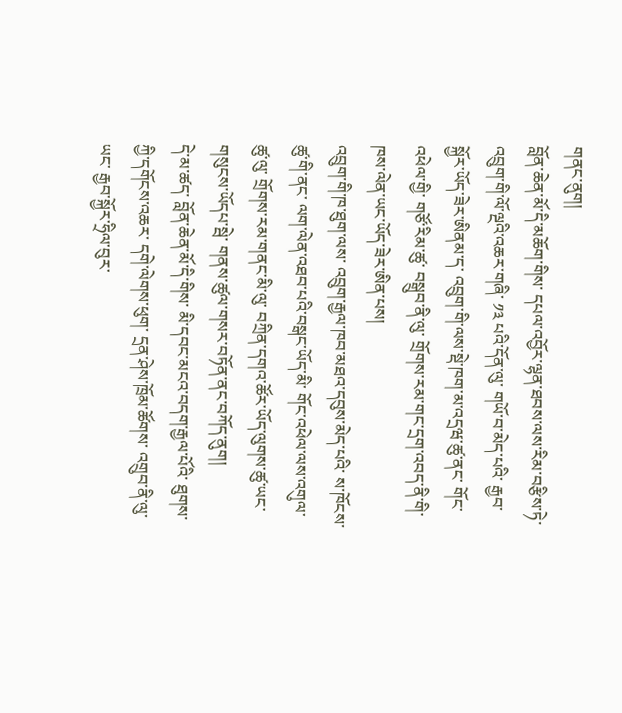གནང་ནུག།
བློན་ཆེན་མོ་དི་མཆོག་གིས་ དཔལ་འབྱོར་ལྷན་ཐབས་ལས་རིམ་བརྩིས་ཏེ་ འབྲུག་གི་ལོ་ལྔའི་འཆར་གཞི་ ༡༣ པའི་དོན་ལུ་ གཡོ་བ་མེད་པའི་ རྒྱབ་སྐྱོར་ཡོད་ཟེར་ཨིནམ་ད་ འབྲུག་གི་ལས་སྡེ་ཁག་མ་འདྲཝ་ཚུ་ནང་ གོང་འཕེལ་གྱི་ གཙོ་རིམ་ཚུ་ བསྒྲུབ་ནི་ལུ་ གྲོགས་རམ་གང་དྲག་འབད་ནི་གི་ ཁས་ལེན་ཡང་ཡོད་ཟེར་ཨིན་པས།
འབྲུག་གི་ཁ་ཐུག་ལས་ འབྲུག་རྒྱལ་ཁབ་མཐའ་དབུས་མེད་པའི་ ས་ཁོངས་ཚུ་གི་ནང་ ལག་ལེན་འཐབ་པའི་བསྒང་ཡོད་མི་ གོང་འཕེལ་ལས་འགུལ་ཚུ་ལུ་ གྲོགས་རམ་གནང་མི་ལུ་ བཀྲིན་དགའ་ཚོར་ཡོད་ལུགས་ཚུ་ཡང་ གསུངས་ཡོདཔ་སྦེ་ གནས་ཚུལ་གསར་བཏོན་ནང་བཀོད་ནུག།
དེ་མ་ཚད་ བློན་ཆེན་མོ་དི་གིས་ མི་དབང་མངའ་བདག་རྒྱལ་པོའི་ ཐུགས་ཀྱི་དགོངས་འཆར་ དགེ་ལེགས་ཕུག་ དྲན་ཤེས་ཁྲོམ་ཚོགས་ འགྲུབ་ནི་ལུ་ཡང་ རྒྱབ་སྐྱོར་ཧྲིལ་བུར་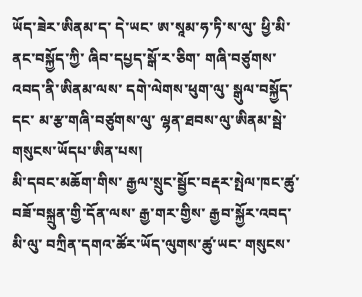ཡོད་ཟེར་ཨིནམ་ད་ དེ་ཡང་ ཨ་སཱམ་ཧ་ཏི་ས་ལུ་ ཕྱི་མི་ནང་བསྐྱོད་ཀྱི་ ཞིབ་དཔྱད་སྒོ་ར་ཅིག་ གཞི་བཙུགས་འབད་ནི་ཨིནམ་ལས་ དགེ་ལེགས་ཕུག་ལུ་ སྒུལ་བསྐྱོད་དང་ མ་རྩ་གཞི་བཙུགས་ལུ་ ལྷན་ཐབས་ལུ་ཨིནམ་སྦེ་ གསུངས་ཡོདཔ་ཨིན་པས།
མི་དབང་མཆོག་གིས་ རྒྱལ་སྲུང་སྦྱོང་བརྡར་སྤེལ་ཁང་ཚུ་ བཟོ་བསྐྲུན་གྱི་དོན་ལས་ རྒྱ་གར་གྱིས་ རྒྱབ་སྐྱོར་འབད་མི་ལུ་ བཀྲིན་དགའ་ཚོར་ཡོད་ལུགས་ཚུ་ཡང་ གསུངས་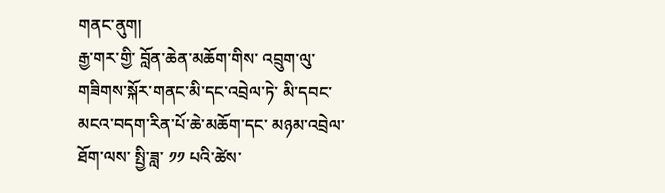གནང་ནུག།
རྒྱ་གར་གྱི་ བློན་ཆེན་མཆོག་གིས་ འབྲུག་ལུ་ གཟིགས་སྐོར་གནང་མི་དང་འབྲེལ་ཏེ་ མི་དབང་མངའ་བདག་རིན་པོ་ཆེ་མཆོག་དང་ མཉམ་འབྲེལ་ཐོག་ལས་ སྤྱི་ཟླ་ ༡༡ པའི་ཚེས་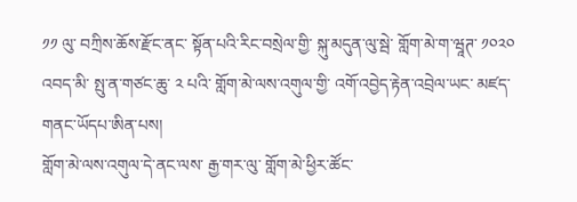༡༡ ལུ་ བཀྲིས་ཆོས་རྫོང་ནང་ སྟོན་པའི་རིང་བསྲེལ་གྱི་ སྐུ་མདུན་ལུ་སྦེ་ གློག་མེ་ག་ཝཱཊ་ ༡༠༢༠ འབད་མི་ སྤུ་ན་གཙང་ཆུ་ ༢ པའི་ གློག་མེ་ལས་འགུལ་གྱི་ འགོ་འབྱེད་རྟེན་འབྲེལ་ཡང་ མཛད་གནང་ཡོདཔ་ཨིན་པས།
གློག་མེ་ལས་འགུལ་དེ་ནང་ལས་ རྒྱ་གར་ལུ་ གློག་མེ་ཕྱིར་ཚོང་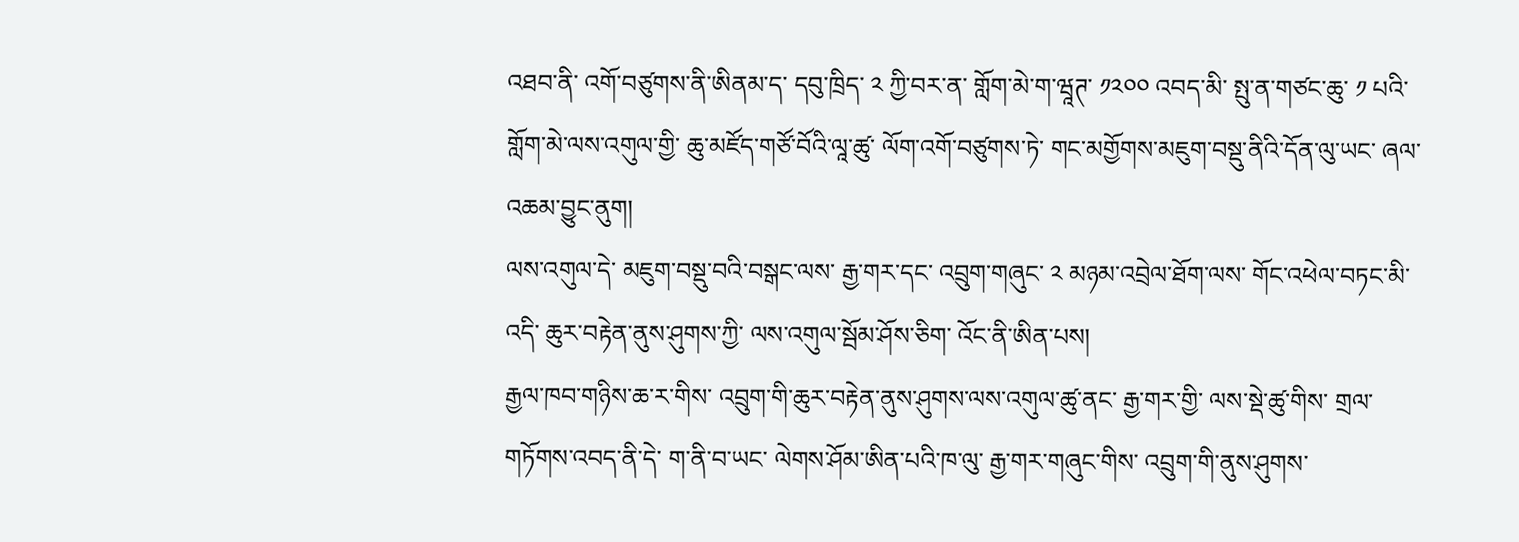འཐབ་ནི་ འགོ་བཙུགས་ནི་ཨིནམ་ད་ དབུ་ཁྲིད་ ༢ ཀྱི་བར་ན་ གློག་མེ་ག་ཝཱཊ་ ༡༢༠༠ འབད་མི་ སྤུ་ན་གཙང་ཆུ་ ༡ པའི་ གློག་མེ་ལས་འགུལ་གྱི་ ཆུ་མཛོད་གཙོ་བོའི་ལཱ་ཚུ་ ལོག་འགོ་བཙུགས་ཏེ་ གང་མགྱོགས་མཇུག་བསྡུ་ནིའི་དོན་ལུ་ཡང་ ཞལ་འཆམ་བྱུང་ནུག།
ལས་འགུལ་དེ་ མཇུག་བསྡུ་བའི་བསྒང་ལས་ རྒྱ་གར་དང་ འབྲུག་གཞུང་ ༢ མཉམ་འབྲེལ་ཐོག་ལས་ གོང་འཕེལ་བཏང་མི་འདི་ ཆུར་བརྟེན་ནུས་ཤུགས་ཀྱི་ ལས་འགུལ་སྦོམ་ཤོས་ཅིག་ འོང་ནི་ཨིན་པས།
རྒྱལ་ཁབ་གཉིས་ཆ་ར་གིས་ འབྲུག་གི་ཆུར་བརྟེན་ནུས་ཤུགས་ལས་འགུལ་ཚུ་ནང་ རྒྱ་གར་གྱི་ ལས་སྡེ་ཚུ་གིས་ གྲལ་གཏོགས་འབད་ནི་དེ་ ག་ནི་བ་ཡང་ ལེགས་ཤོམ་ཨིན་པའི་ཁ་ལུ་ རྒྱ་གར་གཞུང་གིས་ འབྲུག་གི་ནུས་ཤུགས་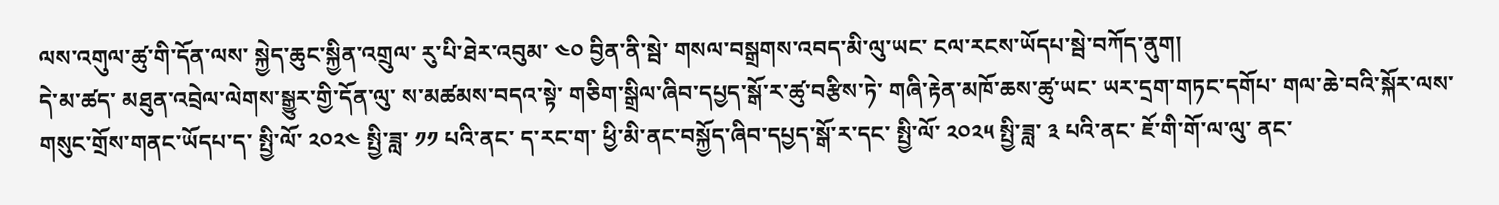ལས་འགུལ་ཚུ་གི་དོན་ལས་ སྐྱེད་ཆུང་སྐྱིན་འགྲུལ་ རུ་པི་ཐེར་འབུམ་ ༤༠ བྱིན་ནི་སྦེ་ གསལ་བསྒྲགས་འབད་མི་ལུ་ཡང་ ངལ་རངས་ཡོདཔ་སྦེ་བཀོད་ནུག།
དེ་མ་ཚད་ མཐུན་འབྲེལ་ལེགས་སྒྱུར་གྱི་དོན་ལུ་ ས་མཚམས་བདའ་སྟེ་ གཅིག་སྒྲིལ་ཞིབ་དཔྱད་སྒོ་ར་ཚུ་བརྩིས་ཏེ་ གཞི་རྟེན་མཁོ་ཆས་ཚུ་ཡང་ ཡར་དྲག་གཏང་དགོཔ་ གལ་ཆེ་བའི་སྐོར་ལས་ གསུང་གྲོས་གནང་ཡོདཔ་ད་ སྤྱི་ལོ་ ༢༠༢༤ སྤྱི་ཟླ་ ༡༡ པའི་ནང་ ད་རང་ག་ ཕྱི་མི་ནང་བསྐྱོད་ཞིབ་དཔྱད་སྒོ་ར་དང་ སྤྱི་ལོ་ ༢༠༢༥ སྤྱི་ཟླ་ ༣ པའི་ནང་ ཇོ་གི་གོ་ལ་ལུ་ ནང་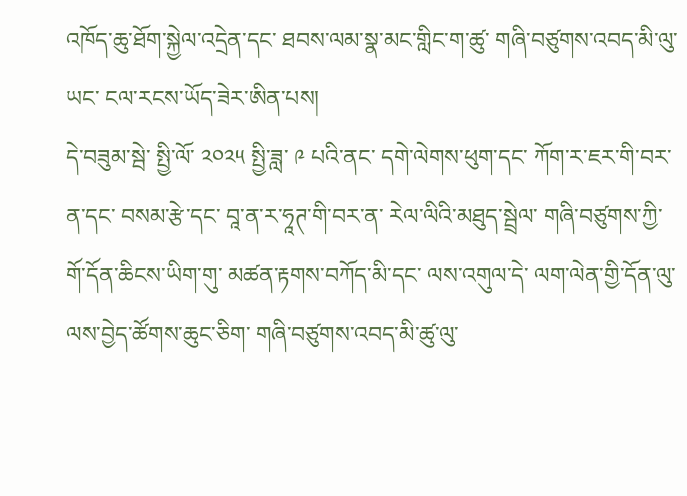འཁོད་ཆུ་ཐོག་སྐྱེལ་འདྲེན་དང་ ཐབས་ལམ་སྣ་མང་གླིང་ག་ཚུ་ གཞི་བཙུགས་འབད་མི་ལུ་ཡང་ ངལ་རངས་ཡོད་ཟེར་ཨིན་པས།
དེ་བཟུམ་སྦེ་ སྤྱི་ལོ་ ༢༠༢༥ སྤྱི་ཟླ་ ༩ པའི་ནང་ དགེ་ལེགས་ཕུག་དང་ ཀོག་ར་ཇར་གི་བར་ན་དང་ བསམ་རྩེ་དང་ བཱ་ན་ར་ཧཱཊ་གི་བར་ན་ རེལ་ལིའི་མཐུད་སྦྲེལ་ གཞི་བཙུགས་ཀྱི་ གོ་དོན་ཆིངས་ཡིག་གུ་ མཚན་རྟགས་བཀོད་མི་དང་ ལས་འགུལ་དེ་ ལག་ལེན་གྱི་དོན་ལུ་ ལས་བྱེད་ཚོགས་ཆུང་ཅིག་ གཞི་བཙུགས་འབད་མི་ཚུ་ལུ་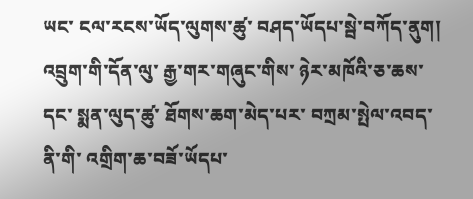ཡང་ ངལ་རངས་ཡོད་ལུགས་ཚུ་ བཤད་ཡོདཔ་སྦེ་བཀོད་ནུག།
འབྲུག་གི་དོན་ལུ་ རྒྱ་གར་གཞུང་གིས་ ཉེར་མཁོའི་ཅ་ཆས་དང་ སྨན་ལུད་ཚུ་ ཐོགས་ཆག་མེད་པར་ བཀྲམ་སྤེལ་འབད་ནི་གི་ འགྲིག་ཆ་བཟོ་ཡོདཔ་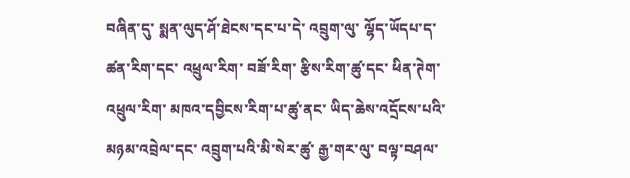བཞིན་དུ་ སྨན་ལུད་ཤོ་ཐེངས་དང་པ་དེ་ འབྲུག་ལུ་ ལྷོད་ཡོདཔ་ད་ ཚན་རིག་དང་ འཕྲུལ་རིག་ བཟོ་རིག་ རྩིས་རིག་ཚུ་དང་ ཕིན་ཊེག་འཕྲུལ་རིག་ མཁའ་དབྱིངས་རིག་པ་ཚུ་ནང་ ཡིད་ཆེས་འདྲོངས་པའི་ མཉམ་འབྲེལ་དང་ འབྲུག་པའི་མི་སེར་ཚུ་ རྒྱ་གར་ལུ་ བལྟ་བཤལ་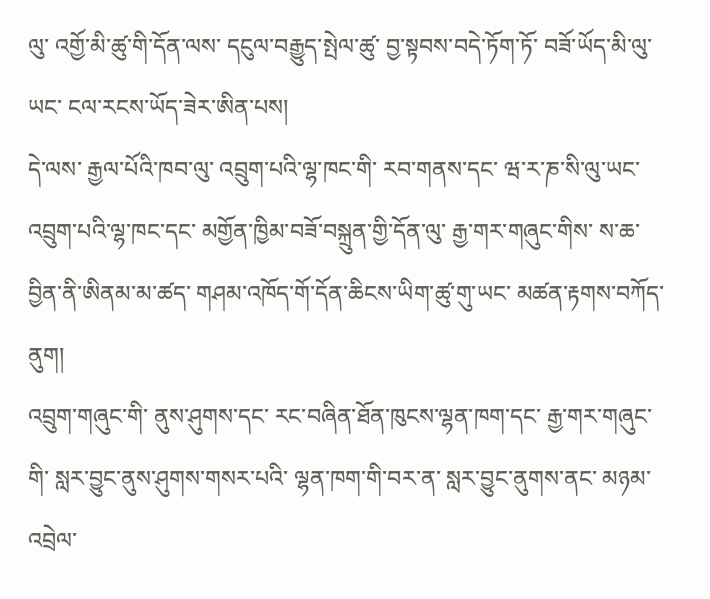ལུ་ འགྱོ་མི་ཚུ་གི་དོན་ལས་ དངུལ་བརྒྱུད་སྤེལ་ཚུ་ བྱ་སྟབས་བདེ་ཏོག་ཏོ་ བཟོ་ཡོད་མི་ལུ་ཡང་ ངལ་རངས་ཡོད་ཟེར་ཨིན་པས།
དེ་ལས་ རྒྱལ་པོའི་ཁབ་ལུ་ འབྲུག་པའི་ལྷ་ཁང་གི་ རབ་གནས་དང་ ཝ་ར་ཎ་སི་ལུ་ཡང་ འབྲུག་པའི་ལྷ་ཁང་དང་ མགྱོན་ཁྱིམ་བཟོ་བསྐྲུན་གྱི་དོན་ལུ་ རྒྱ་གར་གཞུང་གིས་ ས་ཆ་བྱིན་ནི་ཨིནམ་མ་ཚད་ གཤམ་འཁོད་གོ་དོན་ཆིངས་ཡིག་ཚུ་གུ་ཡང་ མཚན་རྟགས་བཀོད་ནུག།
འབྲུག་གཞུང་གི་ ནུས་ཤུགས་དང་ རང་བཞིན་ཐོན་ཁུངས་ལྷན་ཁག་དང་ རྒྱ་གར་གཞུང་གི་ སླར་བྱུང་ནུས་ཤུགས་གསར་པའི་ ལྷན་ཁག་གི་བར་ན་ སླར་བྱུང་ནུགས་ནང་ མཉམ་འབྲེལ་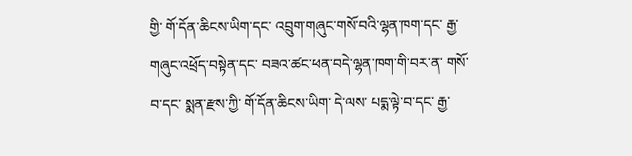གྱི་ གོ་དོན་ཆིངས་ཡིག་དང་ འབྲུག་གཞུང་གསོ་བའི་ལྷན་ཁག་དང་ རྒྱ་གཞུང་འཕྲོད་བསྟེན་དང་ བཟའ་ཚང་ཕན་བདེ་ལྷན་ཁག་གི་བར་ན་ གསོ་བ་དང་ སྨན་རྫས་ཀྱི་ གོ་དོན་ཆིངས་ཡིག་ དེ་ལས་ པདྨ་ལྟེ་བ་དང་ རྒྱ་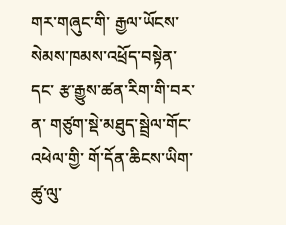གར་གཞུང་གི་ རྒྱལ་ཡོངས་སེམས་ཁམས་འཕྲོད་བསྟེན་དང་ རྩ་རྒྱུས་ཚན་རིག་གི་བར་ན་ གཙུག་སྡེ་མཐུད་སྦྲེལ་གོང་འཕེལ་གྱི་ གོ་དོན་ཆིངས་ཡིག་ཚུ་ལུ་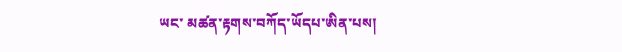ཡང་ མཚན་རྟགས་བཀོད་ཡོདཔ་ཨིན་པས།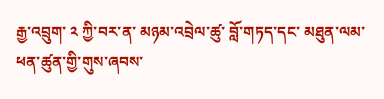རྒྱ་འབྲུག་ ༢ ཀྱི་བར་ན་ མཉམ་འབྲེལ་ཚུ་ བློ་གཏད་དང་ མཐུན་ལམ་ ཕན་ཚུན་གྱི་གུས་ཞབས་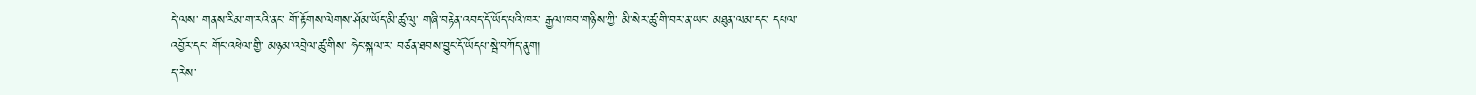དེ་ལས་ གནས་རིམ་ག་རའི་ནང་ གོ་རྟོགས་ལེགས་ཤོམ་ཡོད་མི་ཚུ་ལུ་ གཞི་བརྟེན་འབད་དོ་ཡོད་པའི་ཁར་ རྒྱལ་ཁབ་གཉིས་ཀྱི་ མི་སེར་ཚུ་གི་བར་ན་ཡང་ མཐུན་ལམ་དང་ དཔལ་འབྱོར་དང་ གོང་འཕེལ་གྱི་ མཉམ་འབྲེལ་ཚུ་གིས་ ཧེང་སྐལ་ར་ བཙན་ཐབས་བྱུང་དོ་ཡོདཔ་སྦེ་བཀོད་ནུག།
ད་རེས་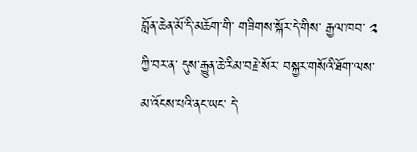བློན་ཆེན་མོ་དི་མཆོག་གི་ གཟིགས་སྐོར་དེ་གིས་ རྒྱལ་ཁབ་ ༢ ཀྱི་བར་ན་ དུས་རྒྱུན་ཆེ་རིམ་བརྗེ་སོར་ བསྐྱར་གསོའི་ཐོག་ལས་ མ་འོངས་པའི་ནང་ཡང་ དེ་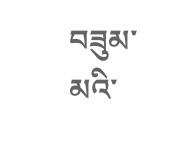བཟུམ་མའི་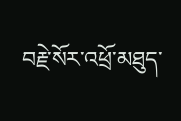བརྗེ་སོར་འཕྲོ་མཐུད་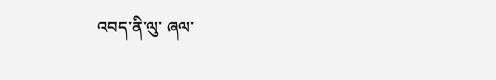འབད་ནི་ལུ་ ཞལ་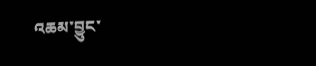འཆམ་བྱུང་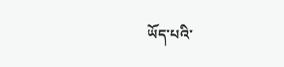ཡོད་པའི་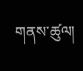གནས་ཚུལ།